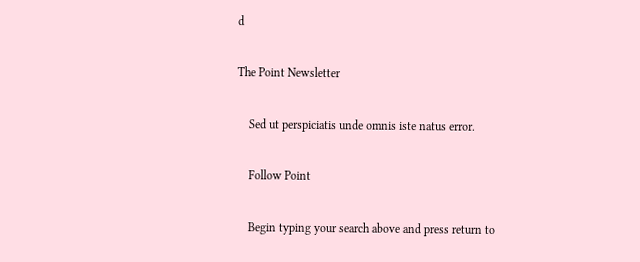d

The Point Newsletter

    Sed ut perspiciatis unde omnis iste natus error.

    Follow Point

    Begin typing your search above and press return to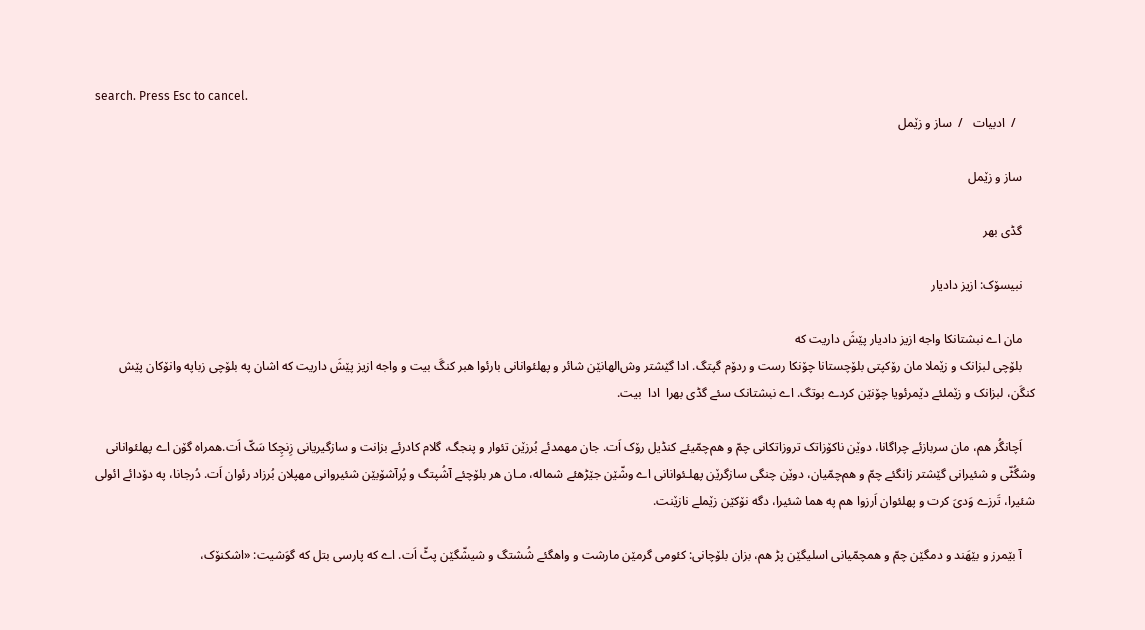search. Press Esc to cancel.
      /  ادبیات   /  ساز و زێمل

    ساز و زێمل

    گڈی بھر

    نبیسۆک: ازیز دادیار

    مان اے نبشتانکا واجه ازیز دادیار پێشَ داریت که
    بلۆچی لبزانک و زێملا مان رۆکپتی بلۆچستانا چۆنکا رست و ردۆم گپتگ. ادا گێشتر وش‌الهانێن شائر و پهلئوانانی بارئوا هبر کنگَ بیت و واجه ازیز پێشَ داریت که اشان په بلۆچی زباپه وانۆکان پێش کنگَن، لبزانک و زێملئے دێمرئویا چۆنێن کردے بوتگ. اے نبشتانک سئے گڈی بهرا  ادا  بیت.

    اَچانگُر ھم، مان سربازئے چراگانا، دوێن ناکۆزاتک تروزاتکانی چمّ و ھم‌چمّیئے کنڈیل رۆک اَت. جان مھمدئے بُرزێن تئوار و پنجگ، گلام کادرئے بزانت و سازگیریانی زِنچِکا سَکّ اَت.ھمراہ گۆن اے پھلئوانانی وشگُٹّی و شئیرانی گێشتر زانگئے چمّ و ھم‌چمّیان، دوێن چنگی سازگرێن پھلـئوانانی اے وشّێن جێڑهئے شماله، مـان ھر بلۆچئے آشُپتگ و پُرآشۆبێن شئیروانی مهپلان بُرزاد رئوان اَت. دُرجانا، په دۆدائے ائولی شئیرا، تَرزے وَدیَ کرت و پهلئوان اَرزوا ھم په ھما شئیرا، دگه نۆکێن زێملے نازێنت.

    آ بێمرز و بێهَند و دمگێن چمّ و همچمّیانی اسلیگێن پڑ هم، بزان بلۆچانی: کئومی گرمێن مارشت و واھگئے شُشتگ و شیشّگێن پٹّ اَت. اے که پارسی بتل که گوَشیت: «اشکنۆک،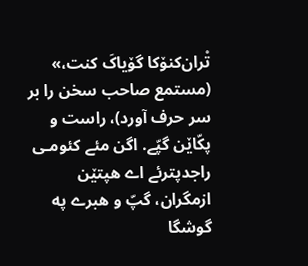تْران‌کنۆکا گۆیاکَ کنت،» (مستمع صاحب سخن را بر سر حرف آورد)، راست و پکّاێن گپّے. اگن مئے کئومـی راجدپترئے اے ھپتێن ازمگران، گپّ و هبرے په گوشگا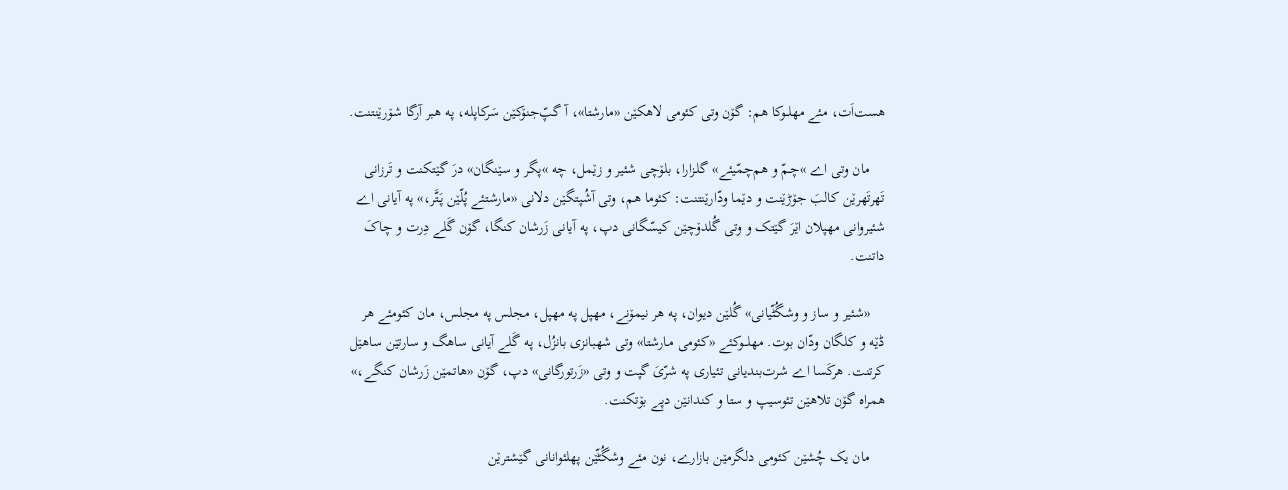ھست‌اَت، مئے مھلــوکا هم: گۆن وتی کئومی لاهکێن «مارشتا»، آ گپّ‌جنۆکێن سَرکاپله، په ھبر آرگا شۆرێنتنت.

    مان وتی اے »چـمّ و ھم‌چمّیئے» گلـزارا، بلۆچی شئیر و زێمل، چه »پگر و سێنگان» درَ گێتکنت و تَرزانی تَھرتَھرێن کالبَ جۆڑێنت و دێما ودّارێنتنت: کئوما ھم، وتی آشُپتگێن دلانی «مارشتئے پُلّێن پَتَّر،» په آیانی اے شئیروانی مهپلان اێرَ گێتک و وتی گُلدۆچێن کیسّگانی دپ، په آیانی زَرشان کنگا، گۆن گَلے دِرت و چاکَ داتنت.

    «شئیر و ساز و وشگُٹّیانی» گُلێن دیوان، په ھر نیمۆنے، مهپل په مهپل، مجلس په مجلس، مان کئومئے ھر ڈێه و کلگان ودّان بوت. مھلـــوکئے «کئومی مـارشتا» وتی شھبانزی بانزُل، په گَلے آیانی ساھگ و سارتێن ساھێل کرتنت. ھرکَسا اے شرت‌بندیانی تئیاری په شرّیَ گپت و وتی «زَرتورگانی» دپ، گۆن «هاتمێن زَرشان کنگے،» ھمراہ گۆن تلاھێن تئوسیپ و ستا و کندانێن دپے بۆتکنت.

    مان یک چُشێن کئومی دلگرمێن بازارے، نون مئے وشگُٹّێن پھلئوانانی گێشترێن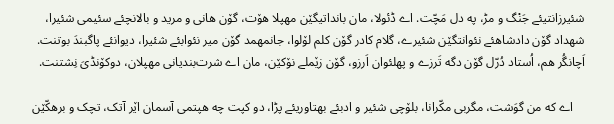شئیرزانتیئے جَنْگ و مڑ، په دل مَچّت. اے ڈئولا، مان بانداتیگێن مهپلا ھۆت، گۆن هانی و مرید و بالانچئے سئیمی شئیرا، شھداد گۆن دادشاهئے نئوانتگێن شئیرے، گلام کادر گۆن کلم لۆلوا، جانمهمد گۆن میر نئوابئے شئیرا، دیوانئے پاگبندَ بوتنت. اَچانگُر هم، اُستاد دُرّل گۆن دگه تَرزے و پھلئوان اَرزو، گۆن زێملے نۆکێن، مان اے شرت‌بندیانی مهپلان، دوکۆنڈیَ نِشتنت.

    اے که من گوَشت، مگربی مکّرانا، بلۆچی شئیر و ادبئے بهتاوریئے پڑا، دو کپت چه هپتمی آسمان اێر آتک، تچک و برهکّێن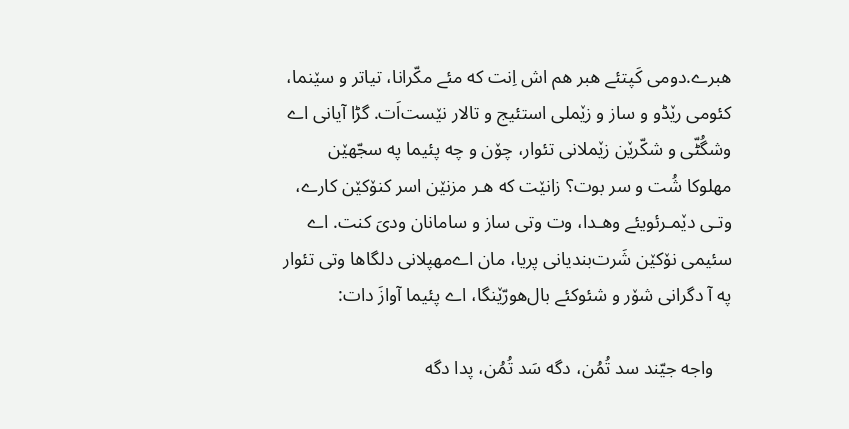هبرے.دومی کَپتئے هبر هم اش اِنت که مئے مکّرانا، تیاتر و سێنما، کئومی رێڈو و ساز و زێملی استئیج و تالار نێست‌اَت. گڑا آیانی اے وشگُٹّی و شکّرێن زێملانی تئوار، چۆن و چه پئیما په سجّهێن مهلوکا شُت و سر بوت؟ زانێت که هـر مزنێن اسر کنۆکێن کارے، وتـی دێمـرئویئے وھـدا، وت وتی ساز و سامانان ودیَ‌ کنت. اے سئیمی نۆکێن شَرت‌بندیانی پریا، مان اےمهپلانی دلگاها وتی تئوار په آ دگرانی شۆر و شئوکئے بال‌هورّێنگا، اے پئیما آوازَ دات:

    واجه جیّند سد تُمُن، دگه سَد تُمُن، پدا دگه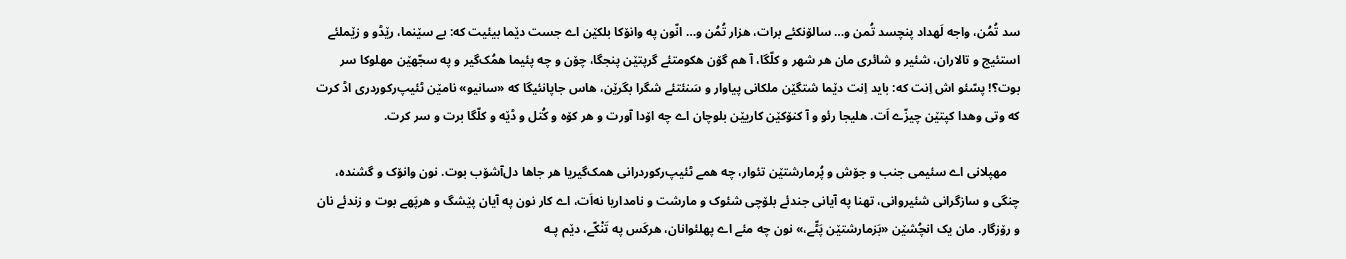سد تُمُن، واجه لَهداد پنچسد تُمن و… سالۆنکئے برات، هزار تُمُن و… انّون په وانۆکا بلکێن اے جست دێما بیئیت که: بے سێنما، رێڈو و زێملئے استئیج و تالاران، شئیر و شائری مان هر شهر و کلّگا، آ هم گۆن هکومتئے گرپتێن پنجگا، چۆن و چه پئیما همُک‌گیر و په سجّهێن مهلوکا سر بوت؟! پسّئو اش اِنت که: باید اِنت دێما شتگێن ملکانی پیاوار و سَنئتئے شگرا بگرێن، هاس جاپانئیگا که «سانیو» نامێن ٹئیپ‌رکوردری اڈ کرت که وتی وهدا کپتێن چیزّے اَت. هلیجا رئو و آ کنۆکێن کاریێن بلوچان اے چه اۆدا آورت و هر کۆه و کُتل و ڈێه و کلّگا برت و سر کرت.

    مهپلانی اے سئیمی جنب و جۆش و پُرمارشتێن تئوار، چه همے ٹئیپ‌رکوردرانی همک‌گیریا هر جاها دل‌آشۆب بوت. نون وانۆک و گشنده، چنگی و سازگرانی شئیروانی، تهنا په آیانی جندئے بلۆچی شئوک و مارشت و نامداریا نه‌اَت، اے کار نون په آیان پێشگ و هرپَهے بوت و زندئے نان و رۆزگار. مان یک انچُشێن «بَزمارشتێن پَٹّے،» نون چه مئے اے پھلئوانان، ھرکَس په تَنْکّے، دێم پـه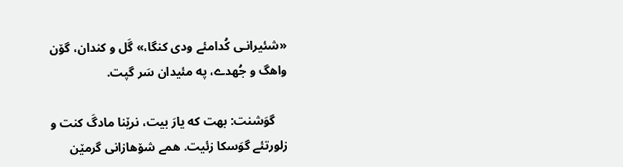«شئیرانـی کُدامئے ودی کنگا،» گَل و کندان، گۆن واھگ و جُھدے، په مئیدان سَر گپت.

    گوَشنت: بهت که یارَ بیت، نرێنا مادگَ کنت و زلورتئے گوَسکا زئیت. ھمے شۆھازانی گرمێن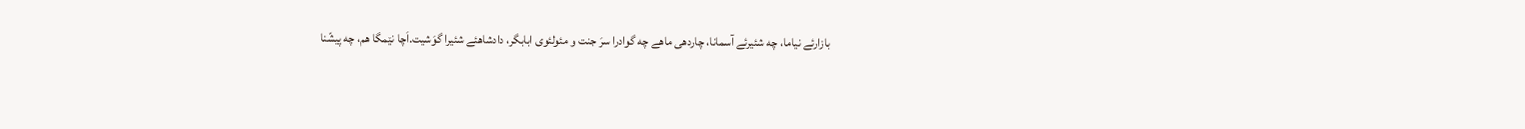بازارئے نیاما، چه شئیرئے آسمانا، چاردھی ماھے چه گوادرا سرَ جنت و مئولئوی ابابگر، دادشاهئے شئیرا گوَشیت.اَچا نێمگا هم، چه پیشّنا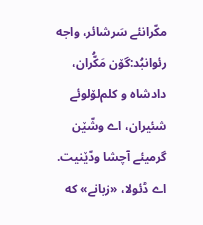مکّرانئے سَرشائر، واجه رئوانبُد:گۆن مَکُّران، دادشاه و کلم‌لۆلوئے شئیران، اے وشّێن گرمیئے آچشا ودّێنیت. اے ڈئولا، «زبانے» که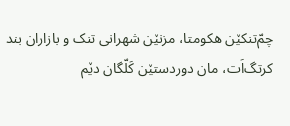چمّ‌تنکێن هکومتا، مزنێن شهرانی تنک و بازاران بند کرتگ‌اَت، مان دوردستێن کَلّگان دێم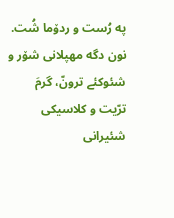په رُست و ردۆما شُت. نون دگه مهپلانی شۆر و شئوکئے ترونّ، گرمَ‌ ترّیت و کلاسیکی شئیرانی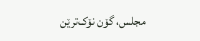مجلس، گۆن نۆک‌ترێن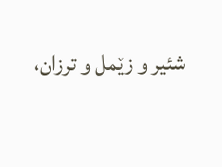شئیر و زێمل و ترزان،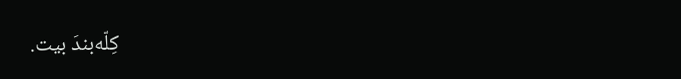کِلّه‌بندَ‌ بیت.